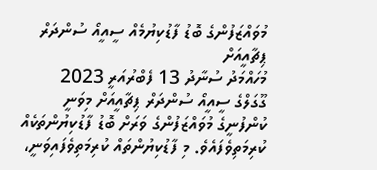މުވައްޒަފުންގެ ބޮޑު ފާޑުކިޔުމެއް ސީއީއޯ ސުންދަރް ޕިޗާއީއަށް
މުހައްމަދު ސުނާދު 13 ފެބްރުއަރީ 2023
ގޫގަލްގެ ސީއީއޯ ސުންދަރް ޕިޗާއީއަށް މިވަނީ ކުންފުނީގެ މުވައްޒަފުންގެ ވަރަށް ބޮޑު ފާޑުކިޔުންތަކެއް ކުރިމަތިވެފައެވެ. މި ފާޑުކިޔުންތައް ކުރިމަތިވެފައިވަނީ،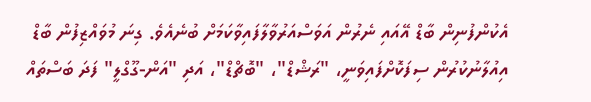އެކުންފުނިން ބާޑް އޭއައި ނެރުން އަވަސްއަރުވާލާފައިވާކަމަށް ބުނެއެވެ. ގިނަ މުވައްޒިފުން ބާޑް އިއުލާނުކުރުން ސިފަކޮށްފައިވަނީ، "ރަޝްޑް"، "ބޮޗްޑް"، އަދި "އަން-ގޫގްލީ" ފަދަ ބަސްތައް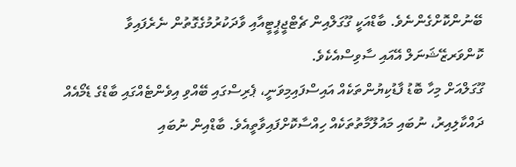ބޭނުންކޮށްގެންނެވެ. ބާޑްއަކީ ގޫގަލްއިން ޗެޓްޖީޕީޓީއާއި ވާދަކުރުމުގެގޮތުން ނެރެފައިވާ ކޮންވަރޒޭޝަނަލް އޭއައި ސާވިސްއެކެވެ.
ގޫގަލްއަށް މިހާ ބޮޑު ފާޑުކިޔުންތަކެއް އައިސްފައިމިވަނީ، ޕެރިސްގައި ބޭއްވި އިވެންޓެއްގައި ބާޑްގެ ޑެމޯއެއް ދައްކާލިއިރު، ނުބައި މައުލޫމާތުތަކެއް ހިއްސާކޮށްފައިވާތީއެވެ. ބާޑްއިން ނުބައި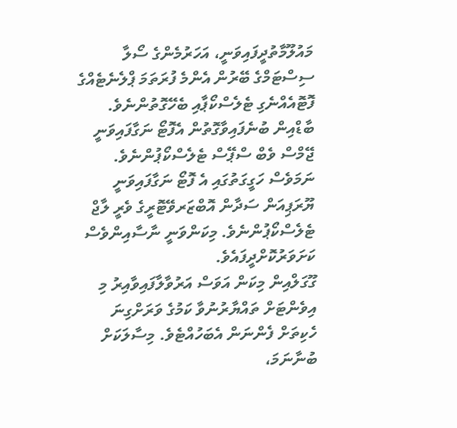މައުލޫމާތުދީފައިވަނީ، އަހަރުމެންގެ ސޯލާ ސިސްޓަމްގެ ބޭރުން އެންމެ ފުރަތަމަ ޕްލެނެޓެއްގެ ފޮޓޮއެއްނެގި ޓެލެސްކޯޕާއި ބެހޭގޮތުންނެވެ. ބާޑްއިން ބުނެފައިވާގޮތުން އެފޮޓޯ ނަގާފައިވަނީ ޖޭމްސް ވެބް ސްޕޭސް ޓެލެސްކޯޕުންނެވެ. ނަމަވެސް ހަގީގަތުގައި އެ ފޮޓޯ ނަގާފައިވަނީ ޔޫރަޕިއަން ސަދާން އޮބްޒަރވޭޓޮރީގެ ވެރީ ލާޖް ޓެލެސްކޯޕުންނެވެ. މިކަންވަނީ ނާސާއިންވެސް ކަށަވަރުކޮށްދީފައެވެ.
ގޫގަލްއިން މިކަން އަވަސް އަރުވާލާފައިވާއިރު މި އިވެންޓަށް ތައްޔާރުނުވާ ކަމުގެ ވަރަށްގިނަ ހެކިތަށް ފެންނަން އެބަހުއްޓެވެ. މިސާލަކަށް ބުނާނަމަ،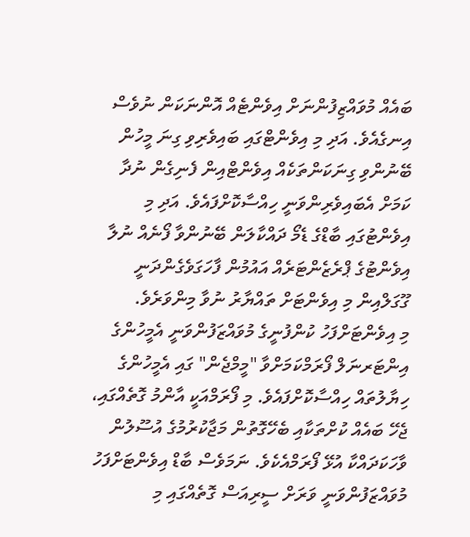ބައެއް މުވައްޒިފުންނަށް އިވެންޓެއް އޮންނަކަން ނުވެސް އިނގެއެވެ. އަދި މި އިވެންޓްގައި ބައިވެރިވި ގިނަ މީހުން ބޭނުންވި ގިނަކަންތަކެއް އިވެންޓްއިން ފެނިގެން ނުދާ ކަމަށް އެބައިވެރިންވަނީ ހިއްސާކޮށްފައެވެ. އަދި މި އިވެންޓުގައި ބާޑްގެ ޑެމޯ ދައްކާލަން ބޭނުންވާ ފޯނެއް ނުލާ އިވެންޓުގެ ޕްރެޒެންޓަރެއް އައުމުން ފާހަގަވެގެންދަނީ ގޫގަލްއިން މި އިވެންޓަށް ތައްޔާރު ނުވާ މިންވަރެވެ.
މި އިވެންޓަށްފަހު ކުންފުނީގެ މުވައްޒަފުންވަނީ އެމީހުންގެ އިންޓަރނަލް ފޯރަމްކަމަށްވާ "މީމްޖެން" ގައި އެމީހުންގެ ހިޔާލުތައް ހިއްސާކޮށްފައެވެ. މި ފޯރަމްއަކީ އާންމު ގޮތެއްގައި، ޖެހޭ ބައެއް ކުށްތަކާއި ބެހޭގޮތުން މަޖާކުރުމުގެ އުސޫލުން ވާހަކަދައްކާ އުޅޭ ފޯރަމްއެކެވެ. ނަމަވެސް ބާޑް އިވެންޓަށްފަހު މުވައްޒަފުންވަނީ ވަރަށް ސީރިއަސް ގޮތެއްގައި މި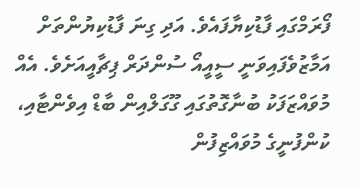ފޯރަމްގައި ފާޑުކިޔާފައެވެ. އަދި ގިނަ ފާޑުކިޔުންތަށް އަމާޒުވެފައިވަނީ ސީއީއޯ ސުންދަރް ޕިޗާއީއަށެވެ. އެއް މުވައްޒަފަކު ބުނާގޮތުގައި ގޫގަލްއިން ބާޑް އިވެންޓާއި، ކުންފުނީގެ މުވައްޒިފުން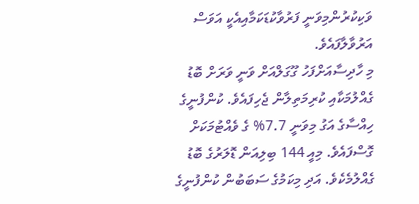ވަކިކުރުންމިވަނީ ފަރުވާކުޑަކަމާއިއެކީ އަވަސް އަރުވާލާފައެވެ.
މި ހާދިސާއަށްފަހު ގޫގަލްއަށް ވަނީ ވަރަށް ބޮޑު ގެއްލުމަކާއި ކުރިމަތިލާން ޖެހިފައެވެ. ކުންފުނީގެ ހިއްސާގެ އަގު މިވަނީ 7.7% ގެ ވެއްޓުމަކަށް ގޮސްފައެވެ. މިއީ 144 ބިލިއަން ޑޮލަރުގެ ބޮޑު ގެއްލުމެކެވެ. އަދި މިކަމުގެ ސަބަބުން ކުންފުނީގެ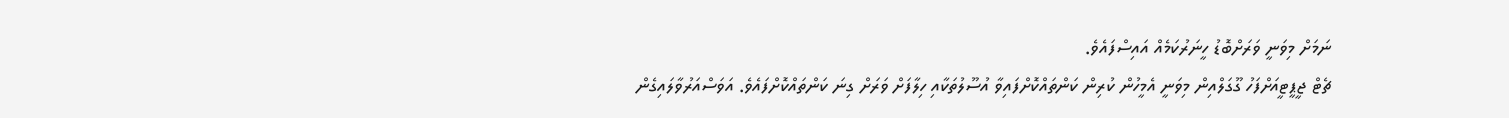ނަމަށް މިވަނީ ވަރަށްބޮޑު ހީނަރުކަމެއް އައިސްފައެވެ.
ޗެޓް ޖީޕީޓީއަށްފަހު ގޫގަލްއިން މިވަނީ އެމީހުން ކުރިން ކަންތައްކޮށްފައިވާ އުސޫލުތަކާއި ހިލާފަށް ވަރަށް ގިނަ ކަންތައްކޮށްފައެވެ. އަވަސްއަރުވާލައިގެން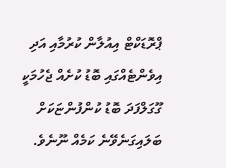ޕްރޮޑަކްޓް އިއުލާން ކުރުމާއި އަދި އިވެންޓެއްގައި ބޮޑު ކުށެއް ޖެހުމަކީ ގޫގަލްފަދަ ބޮޑު ކުންފުންޏަކަށް ބަލައިގަނެވޭނެ ކަމެއް ނޫނެވެ.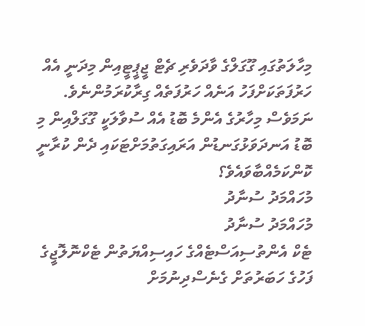މިހާލަތުގައި ގޫގަލްގެ ވާދަވެރި ޗެޓް ޖީޕީޓީއިން މިދަނީ އެއް ހަރުފަތަކަށްފަހު އަނެއް ހަރުފަތެއް ގިރާކުރަމުންނެވެ. ނަމަވެސް މިހާރުގެ އެންމެ ބޮޑު އެއް ސުވާލަކީ ގޫގަލްއިން މި ބޮޑު އަނދަވަޅުގަނޑުން އަރައިގަތުމަށްޓަކައި ދެން ކުރާނީ ކޮންކަމެއްބާވައެވެ؟
މުހައްމަދު ސުނާދު
މުހައްމަދު ސުނާދު
ޓެކް އެންތުސިއަސްޓެއްގެ ހައިސިއްޔަތުން ޓެކްނޮލޮޖީގެ ފަހުގެ ހަބަރުތަށް ގެނެސްދިނުމަށް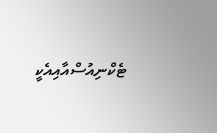ޓެކްނިއުސްއާއިއެކީ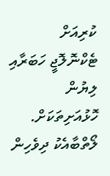ކުރިއަށް
ޓެކްނޮލޮޖީ ހަބަރާއި ލިޔުން ހޮޅުއަށިތަކަށް.
ލޯތްބާއެކު ދިވެހިން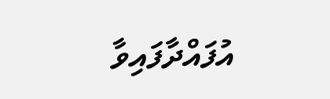އުފައްދާފައިވާ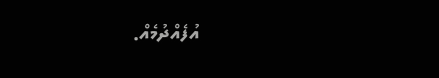އުފެއްދުމެއް.